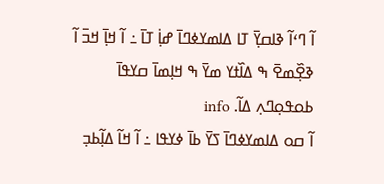ߊ߬ ߣߵߊ߬ ߢߊߛߌ߲߫ ߠߊ ߡߊߘߌߦߣߊ߫ ߝߊ߲߭ ߠߊ߫ ߸ ߊ߬ ߞߊ߲߫ ߞߏ߫ ߊ߬ ߢߐ߲߰ߘߐ߫ ߒ ߡߊ߰ߙߌ ߘߌ߫ ߒ ߞߊ߲ߘߊ߫ ߛߌߟߊ߫ ߕߋߟߋ߲ߣߍ߲ ߡߊ߬. info
ߊ߬ ߛߋ ߡߊߘߌߦߣߊ߫ ߖߌ߫ ߕߊ߫ ߦߌߟߊ ߸ ߊ߬ ߞߊ߬ ߡߊ߲߬ߕߏ߲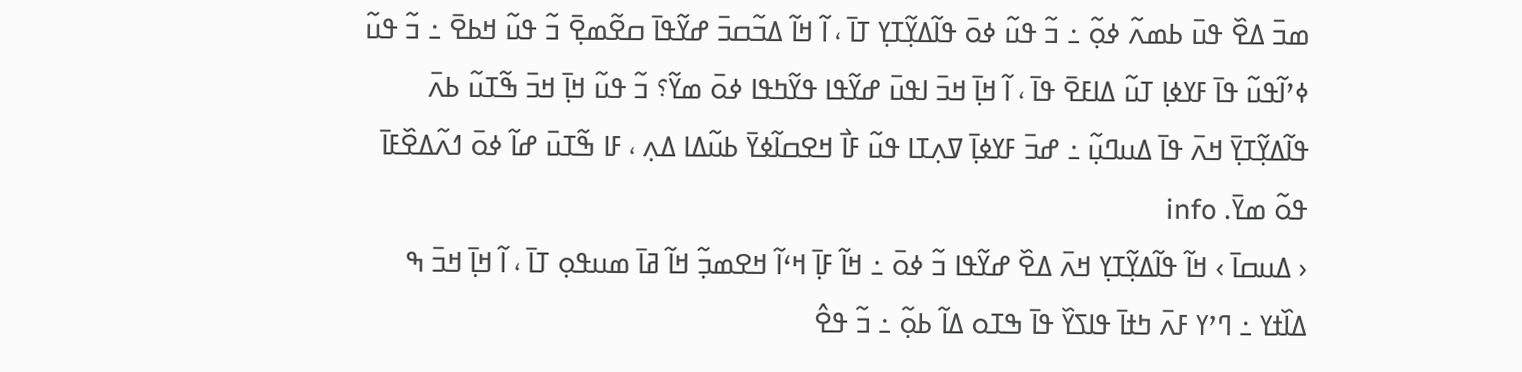ߘߏ߫ ߡߐ߰ ߟߎ߫ ߕߘߍ߬ ߦߋ߲߬ ߸ ߏ߬ ߟߎ߬ ߦߋ߫ ߟߊ߬ߡߌ߲߬ߠߌ߲ ߠߊ߫ ، ߊ߬ ߞߊ߬ ߡߏ߬ߛߏ߫ ߝߌ߬ߟߊ߫ ߛߐ߬ߘߐ߲߫ ߏ߬ ߟߎ߬ ߞߕߐ߫ ߸ ߏ߬ ߟߎ߬ ߦߴߊ߬ߟߎ߬ ߟߊ߫ ߓߌߦߊ߲ ߠߎ߬ ߡߊߓߐ߫ ߟߊ߫ ، ߊ߬ ߞߊ߲߫ ߞߏ߫ ߊߟߎ߫ ߝߌ߬ߟߊ ߟߌ߬ߤߟߊ ߦߋ߫ ߘߌ߬؟ ߏ߬ ߟߎ߬ ߞߊ߲߫ ߞߏ߫ ߒ߬ߠߎ߬ ߕߍ߫ ߟߊ߬ߡߌ߲߬ߠߌ߲߫ ߞߍ߫ ߟߊ߫ ߡߎߣߎ߲߬ ߸ ߝߏ߫ ߓߌߦߊ߲߫ ߜߍ߲ߠߊ ߟߎ߬ ߓߊ߯ ߞߐߛߊ߬ߦߌ߫ ߕߎ߬ߡߊ ߡߍ߲ ، ߓߊ ߒ߬ߠߎ߫ ߝߊ߬ ߦߋ߫ ߗߍ߬ߡߐ߰ߓߊ߫ ߟߋ߬ ߘߌ߫. info
‹ ߡߎߛߊ߫ › ߞߊ߬ ߟߊ߬ߡߌ߲߬ߠߌ߲ ߞߍ߫ ߡߐ߰ ߝߌ߬ߟߊ ߏ߬ ߦߋ߫ ߸ ߞߊ߬ ߓߊ߲߫ ߞߵߊ߬ ߞߐߘߏ߲߬ ߞߊ߬ ߥߊ߫ ߘߎߟߋ߲ ߠߊ߫ ، ߊ߬ ߞߊ߲߫ ߞߏ߫ ߒ ߡߊ߰ߙߌ ߸ ߣߴߌ ߓߍ߫ ߤߙߊ߫ ߟߊߖߌ߰ ߟߊ߫ ߒߠߋ ߡߊ߬ ߕߋ߲߬ ߸ ߏ߬ ߟߐ߮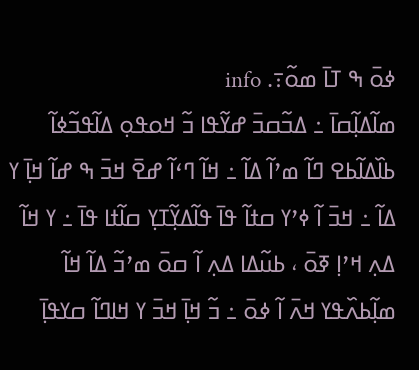ߦߋ߫ ߒ ߠߊ߫ ߘߋ߬߹. info
ߘߊ߬ߡߊ߲߬ߛߊ߫ ߸ ߡߏ߬ߛߏ߫ ߝߌ߬ߟߊ ߏ߬ ߞߋߟߋ߲ ߡߊ߬ߟߏ߬ߦߊ߬ ߕߊ߰ߡߊ߬ߕߐ ߣߊ߬ ߘߴߊ߬ ߡߊ߬ ߸ ߞߊ߬ ߣߵߊ߬ ߝߐ߫ ߞߏ߫ ߒ ߝߊ߬ ߞߊ߲߫ ߌ ߡߊ߬ ߸ ߞߏ߫ ߊ߬ ߦߴߌ ߛߙߊ߬ ߟߊ߫ ߟߊ߬ߡߌ߲߬ߠߌ߲ ߛߊ߬ߙߊ ߟߊ߫ ߸ ߌ ߞߊ߬ ߡߍ߲ ߞߴߊ߲ ߧߋ߫ ، ߕߎ߬ߡߊ ߡߍ߲ ߊ߬ ߛߋ߫ ߘߴߏ߬ ߡߊ߬ ߞߊ߬ ߘߊ߲߬ߕߍ߰ߟߌ ߞߍ߫ ߊ߬ ߦߋ߫ ߸ ߏ߬ ߞߊ߲߫ ߞߏ߫ ߌ ߞߊߣߊ߬ ߛߌߟߊ߲߫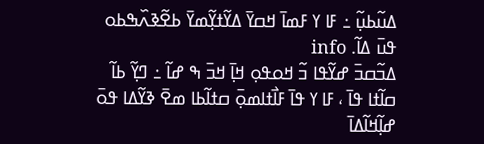ߡߎ߬ߕߎ߲߬ ߸ ߓߊ ߌ ߓߘߊ߫ ߞߛߌ߫ ߡߌ߬ߙߌ߲߬ߘߌ߫ ߕߐ߬ߢߍ߰ߒߕߋ ߟߎ߫ ߡߊ߬. info
ߡߏ߬ߛߏ߫ ߝߌ߬ߟߊ ߏ߬ ߞߋߟߋ߲ ߞߊ߲߫ ߞߏ߫ ߒ ߝߊ߬ ߸ ߣߌ߲߬ ߕߊ߬ ߛߊ߬ߙߊ ߟߊ߫ ، ߓߊ ߌ ߟߊ߫ ߓߊ߯ߙߊߘߋ߲߫ ߛߙߊ߬ߕߊ ߘߐ߫ ߢߌ߬ߡߊ ߟߋ߫ ߝߊ߲߬ߞߊ߬ߡߊ߫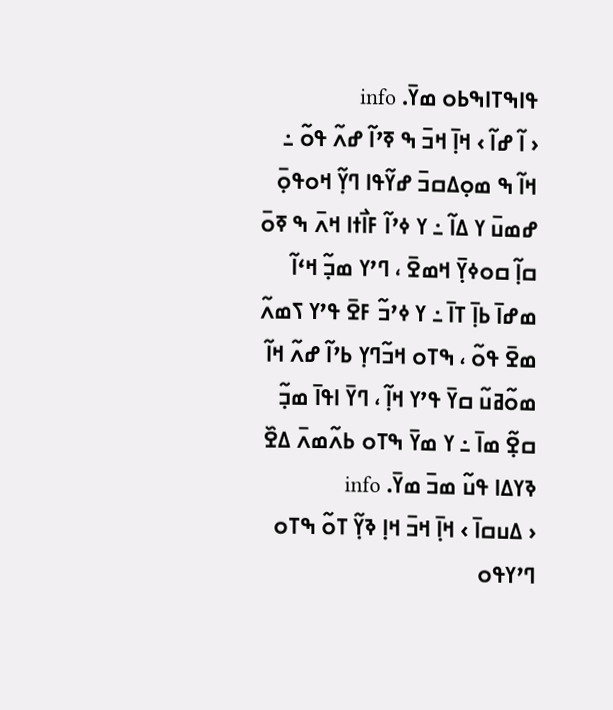ߟߊߒߠߊߒߕߋ ߘߌ߫. info
‹ ߊ߬ ߝߊ߬ › ߞߊ߲߫ ߞߏ߫ ߒ ߧߴߊ߬ ߝߍ߬ ߟߋ߬ ߸ ߞߊ߬ ߒ ߘߋ߲ߡߛߏ߫ ߝߌ߬ߟߊ ߣߌ߲߬ ߞߋߟߋ߲߫ ߝߘߎ߫ ߌ ߡߊ߬ ߸ ߌ ߦߴߊ߬ ߓߊ߯ߙߊ ߞߍ߫ ߒ ߧߋ߫ ߛߊ߲߬ ߛߋߦߌ߲߫ ߞߘߐ߫ ، ߣߴߌ ߘߏ߲߬ ߞߵߊ߬ ߘߝߊ߫ ߕߊ߲߫ ߠߊ߫ ߸ ߌ ߦߴߏ߬ ߓߐ߫ ߟߴߌ ߖߘߍ߬ ߘߐ߫ ߟߋ߬ ، ߒߠߋ ߞߏ߬ߣߌ߲ ߕߴߊ߬ ߝߍ߬ ߞߊ߬ ߘߋ߬ߥߎ߬ ߛߌ߫ ߟߴߌ ߞߊ߲߬ ، ߣߌ߫ ߊߟߊ߫ ߘߏ߲߬ ߛߐ߲߬ ߘߊ߫ ߸ ߌ ߘߌ߫ ߒߠߋ ߕߍ߬ߘߍ߫ ߡߐ߰ ߢߌߡߊ ߟߎ߬ ߘߏ߫ ߘߌ߫. info
‹ ߡߎߛߊ߫ › ߞߊ߲߫ ߞߏ߫ ߞߊ߲ ߢߌ߲߬ ߠߋ߬ ߒߠߋ ߣߴߌߟߋ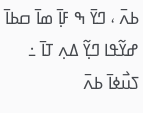ߕߍ߫ ، ߣߌ߫ ߒ ߓߊ߲߫ ߘߊ߫ ߛߕߊ߫ ߝߌ߬ߟߊ ߣߌ߲߬ ߡߍ߲ ߠߊ߫ ߸ ߖߎ߯ߦߊ߫ ߕߍ߫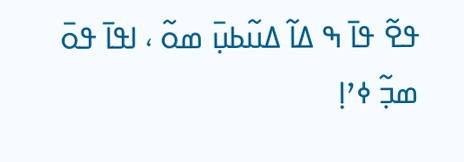ߟߐ߬ ߟߊ߫ ߒ ߡߊ߬ ߡߎ߬ߕߎ߲߫ ߘߋ߬ ، ߊߟߊ߫ ߟߋ߫ ߘߏ߲߬ ߦߴߊ߲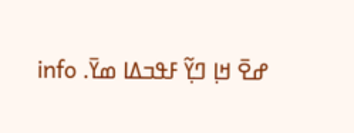ߝߐ߫ ߞߊ߲ ߣߌ߲߬ ߓߟߏߡߊ ߘߌ߫. info